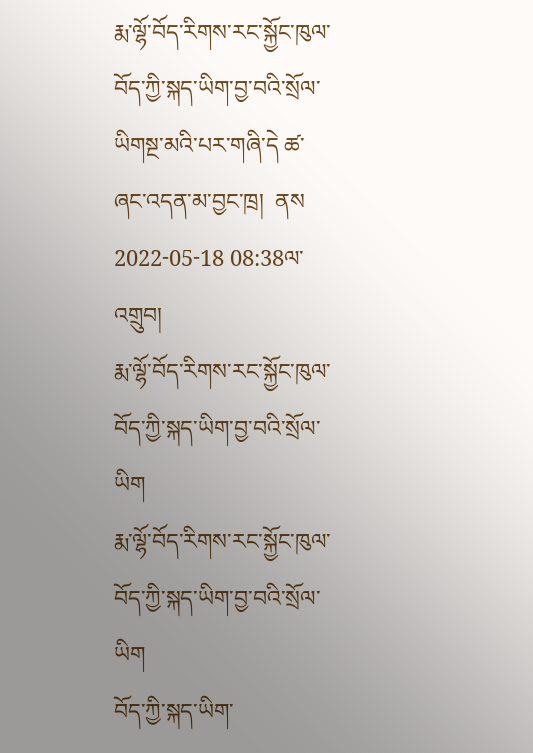རྨ་ལྷོ་བོད་རིགས་རང་སྐྱོང་ཁུལ་བོད་ཀྱི་སྐད་ཡིག་བྱ་བའི་སྲོལ་ཡིགསྔ་མའི་པར་གཞི་དེ ཚ་ཞང་འདན་མ་བྱང་ཁྲ།  ནས 2022-05-18 08:38ལ་འགྲུབ།
རྨ་ལྷོ་བོད་རིགས་རང་སྐྱོང་ཁུལ་བོད་ཀྱི་སྐད་ཡིག་བྱ་བའི་སྲོལ་ཡིག
རྨ་ལྷོ་བོད་རིགས་རང་སྐྱོང་ཁུལ་བོད་ཀྱི་སྐད་ཡིག་བྱ་བའི་སྲོལ་ཡིག
བོད་ཀྱི་སྐད་ཡིག་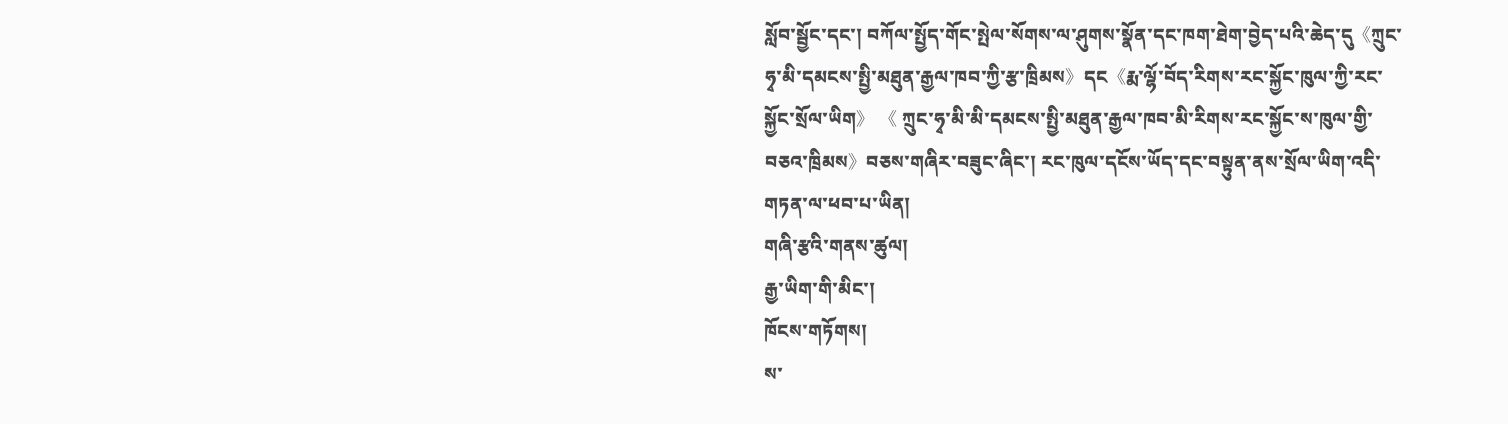སློབ་སྦྱོང་དང་། བཀོལ་སྤྱོད་གོང་སྤེལ་སོགས་ལ་ཤུགས་སྣོན་དང་ཁག་ཐེག་བྱེད་པའི་ཆེད་དུ《ཀྲུང་ཧྭ་མི་དམངས་སྤྱི་མཐུན་རྒྱལ་ཁབ་ཀྱི་རྩ་ཁྲིམས》དང《རྨ་ལྷོ་བོད་རིགས་རང་སྐྱོང་ཁུལ་ཀྱི་རང་སྐྱོང་སྲོལ་ཡིག》 《 ཀྲུང་ཧྭ་མི་མི་དམངས་སྤྱི་མཐུན་རྒྱལ་ཁབ་མི་རིགས་རང་སྐྱོང་ས་ཁུལ་གྱི་བཅའ་ཁྲིམས》བཅས་གཞིར་བཟུང་ཞིང་། རང་ཁུལ་དངོས་ཡོད་དང་བསྟུན་ནས་སྲོལ་ཡིག་འདི་གཏན་ལ་ཕབ་པ་ཡིན།
གཞི་རྩའི་གནས་ཚུལ།
རྒྱ་ཡིག་གི་མིང་།
ཁོངས་གཏོགས།
ས་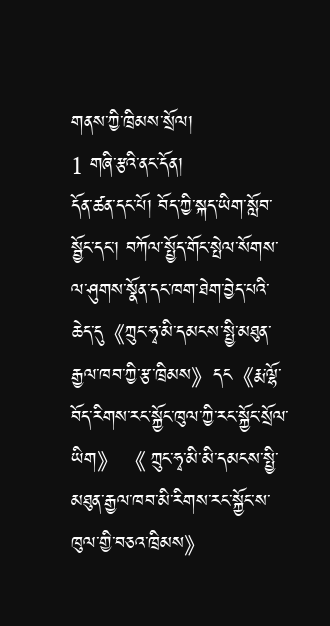གནས་ཀྱི་ཁྲིམས་སྲོལ།
1 གཞི་རྩའི་ནང་དོན།
དོན་ཚན་དང་པོ། བོད་ཀྱི་སྐད་ཡིག་སློབ་སྦྱོང་དང་། བཀོལ་སྤྱོད་གོང་སྤེལ་སོགས་ལ་ཤུགས་སྣོན་དང་ཁག་ཐེག་བྱེད་པའི་ཆེད་དུ《ཀྲུང་ཧྭ་མི་དམངས་སྤྱི་མཐུན་རྒྱལ་ཁབ་ཀྱི་རྩ་ཁྲིམས》དང《རྨ་ལྷོ་བོད་རིགས་རང་སྐྱོང་ཁུལ་ཀྱི་རང་སྐྱོང་སྲོལ་ཡིག》 《 ཀྲུང་ཧྭ་མི་མི་དམངས་སྤྱི་མཐུན་རྒྱལ་ཁབ་མི་རིགས་རང་སྐྱོང་ས་ཁུལ་གྱི་བཅའ་ཁྲིམས》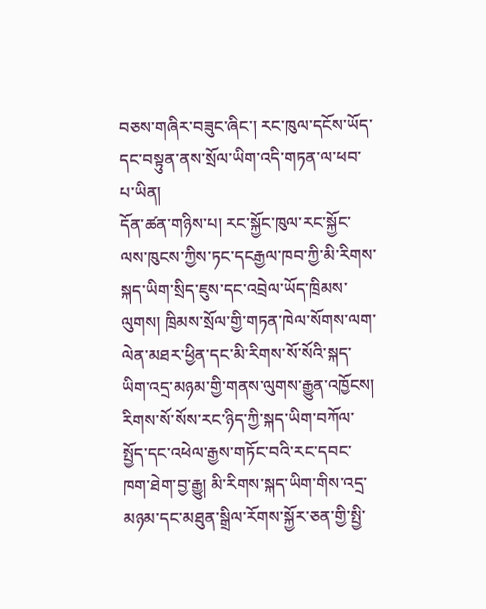བཅས་གཞིར་བཟུང་ཞིང་། རང་ཁུལ་དངོས་ཡོད་དང་བསྟུན་ནས་སྲོལ་ཡིག་འདི་གཏན་ལ་ཕབ་པ་ཡིན།
དོན་ཚན་གཉིས་པ། རང་སྐྱོང་ཁུལ་རང་སྐྱོང་ལས་ཁུངས་ཀྱིས་ཏང་དངརྒྱལ་ཁབ་ཀྱི་མི་རིགས་སྐད་ཡིག་སྲིད་ཇུས་དང་འབྲེལ་ཡོད་ཁྲིམས་ལུགས། ཁྲིམས་སྲོལ་གྱི་གཏན་ཁེལ་སོགས་ལག་ལེན་མཐར་ཕྱིན་དང་མི་རིགས་སོ་སོའི་སྐད་ཡིག་འདྲ་མཉམ་གྱི་གནས་ལུགས་རྒྱུན་འཁྱོངས། རིགས་སོ་སོས་རང་ཉིད་ཀྱི་སྐད་ཡིག་བཀོལ་སྤྱོད་དང་འཕེལ་རྒྱས་གཏོང་བའི་རང་དབང་ཁག་ཐེག་བྱ་རྒྱུ། མི་རིགས་སྐད་ཡིག་གིས་འདྲ་མཉམ་དང་མཐུན་སྒྲིལ་རོགས་སྐྱོར་ཅན་གྱི་སྤྱི་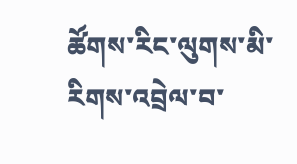ཚོགས་རིང་ལུགས་མི་རིགས་འབྲེལ་བ་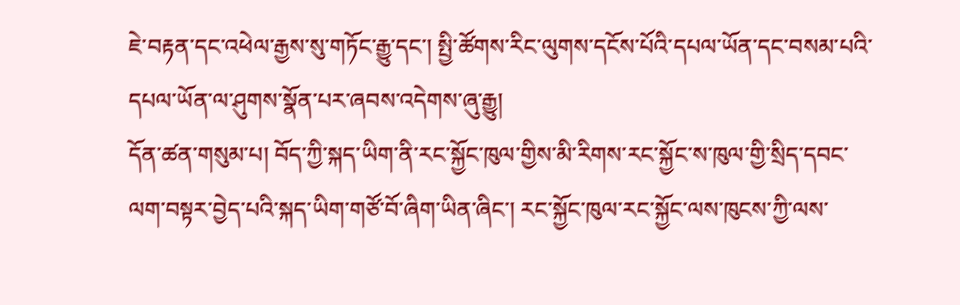ཇེ་བརྟན་དང་འཕེལ་རྒྱས་སུ་གཏོང་རྒྱུ་དང་། སྤྱི་ཚོགས་རིང་ལུགས་དངོས་པོའི་དཔལ་ཡོན་དང་བསམ་པའི་དཔལ་ཡོན་ལ་ཤུགས་སྣོན་པར་ཞབས་འདེགས་ཞུ་རྒྱུ།
དོན་ཚན་གསུམ་པ། བོད་ཀྱི་སྐད་ཡིག་ནི་རང་སྐྱོང་ཁུལ་གྱིས་མི་རིགས་རང་སྐྱོང་ས་ཁུལ་གྱི་སྲིད་དབང་ལག་བསྟར་བྱེད་པའི་སྐད་ཡིག་གཙོ་བོ་ཞིག་ཡིན་ཞིང་། རང་སྐྱོང་ཁུལ་རང་སྐྱོང་ལས་ཁུངས་ཀྱི་ལས་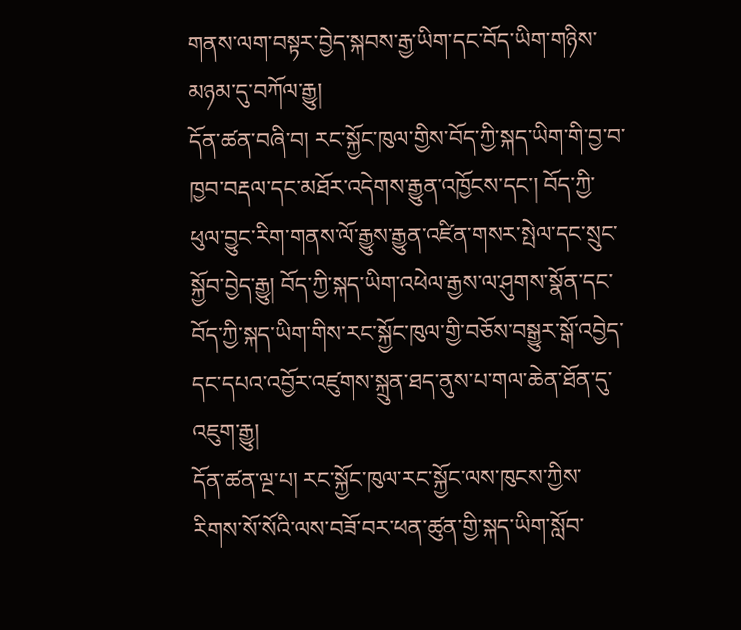གནས་ལག་བསྟར་བྱེད་སྐབས་རྒྱ་ཡིག་དང་བོད་ཡིག་གཉིས་མཉམ་དུ་བཀོལ་རྒྱུ།
དོན་ཚན་བཞི་བ། རང་སྐྱོང་ཁུལ་གྱིས་བོད་ཀྱི་སྐད་ཡིག་གི་བྱ་བ་ཁྱབ་བརྡལ་དང་མཐོར་འདེགས་རྒྱུན་འཁྱོངས་དང་། བོད་ཀྱི་ཕུལ་བྱུང་རིག་གནས་ལོ་རྒྱུས་རྒྱུན་འཛིན་གསར་སྤེལ་དང་སྲུང་སྐྱོབ་བྱེད་རྒྱུ། བོད་ཀྱི་སྐད་ཡིག་འཕེལ་རྒྱས་ལ་ཤུགས་སྣོན་དང་བོད་ཀྱི་སྐད་ཡིག་གིས་རང་སྐྱོང་ཁུལ་གྱི་བཅོས་བསྒྱུར་སྒོ་འབྱེད་དང་དཔའ་འབྱོར་འཛུགས་སྐྲུན་ཐད་ནུས་པ་གལ་ཆེན་ཐོན་དུ་འཇུག་རྒྱུ།
དོན་ཚན་ལྔ་པ། རང་སྐྱོང་ཁུལ་རང་སྐྱོང་ལས་ཁུངས་ཀྱིས་རིགས་སོ་སོའི་ལས་བཟོ་བར་ཕན་ཚུན་གྱི་སྐད་ཡིག་སློབ་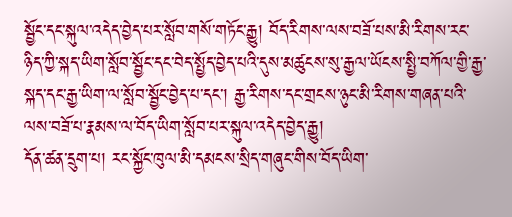སྦྱོང་དང་སྐུལ་འདེད་བྱེད་པར་སློབ་གསོ་གཏོང་རྒྱུ། བོད་རིགས་ལས་བཟོ་པས་མི་རིགས་རང་ཉིད་ཀྱི་སྐད་ཡིག་སློབ་སྦྱོང་དང་བེད་སྤྱོད་བྱེད་པའི་དུས་མཚུངས་སུ་རྒྱལ་ཡོངས་སྤྱི་བཀོལ་གྱི་རྒྱ་སྐད་དང་རྒྱ་ཡིག་ལ་སློབ་སྦྱོང་བྱེད་པ་དང་། རྒྱ་རིགས་དང་གྲངས་ཉུང་མི་རིགས་གཞན་པའི་ལས་བཟོ་པ་རྣམས་ལ་བོད་ཡིག་སློབ་པར་སྐུལ་འདེད་བྱེད་རྒྱུ།
དོན་ཚན་དྲུག་པ། རང་སྐྱོང་ཁུལ་མི་དམངས་སྲིད་གཞུང་གིས་བོད་ཡིག་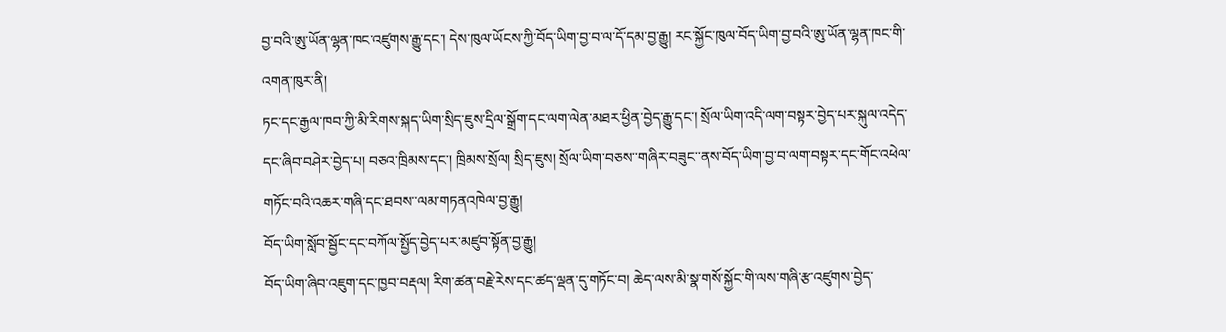བྱ་བའི་ཨུ་ཡོན་ལྷན་ཁང་འཛུགས་རྒྱུ་དང་། དེས་ཁུལ་ཡོངས་ཀྱི་བོད་ཡིག་བྱ་བ་ལ་དོ་དམ་བྱ་རྒྱུ། རང་སྐྱོང་ཁུལ་བོད་ཡིག་བྱ་བའི་ཨུ་ཡོན་ལྷན་ཁང་གི་འགན་ཁུར་ནི།
ཏང་དང་རྒྱལ་ཁབ་ཀྱི་མི་རིགས་སྐད་ཡིག་སྲིད་ཇུས་དྲིལ་སྒྲོག་དང་ལག་ལེན་མཐར་ཕྱིན་བྱེད་རྒྱུ་དང་། སྲོལ་ཡིག་འདི་ལག་བསྟར་བྱེད་པར་སྐུལ་འདེད་དང་ཞིབ་བཤེར་བྱེད་པ། བཅའ་ཁྲིམས་དང་། ཁྲིམས་སྲོལ། སྲིད་ཇུས། སྲོལ་ཡིག་བཅས་་གཞིར་བཟུང་་ནས་བོད་ཡིག་བྱ་བ་ལག་བསྟར་དང་གོང་འཕེལ་གཏོང་བའི་འཆར་གཞི་དང་ཐབས་་ལམ་གཏནའཁེལ་བྱ་རྒྱུ།
བོད་ཡིག་སློབ་སྦྱོང་དང་བཀོལ་སྤྱོད་བྱེད་པར་མཛུབ་སྟོན་བྱ་རྒྱུ།
བོད་ཡིག་ཞིབ་འཇུག་དང་ཁྱབ་བརྡལ། རིག་ཚན་བརྗེ་རེས་དང་ཚད་ལྡན་དུ་གཏོང་བ། ཆེད་ལས་མི་སྣ་གསོ་སྐྱོང་གི་ལས་གཞི་རྩ་འཛུགས་བྱེད་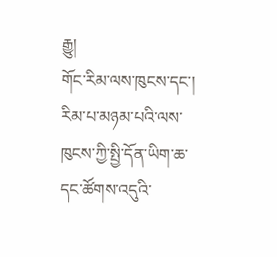རྒྱུ།
གོང་རིམ་ལས་ཁུངས་དང་། རིམ་པ་མཉམ་པའི་ལས་ཁུངས་ཀྱི་སྤྱི་དོན་ཡིག་ཆ་དང་ཚོགས་འདུའི་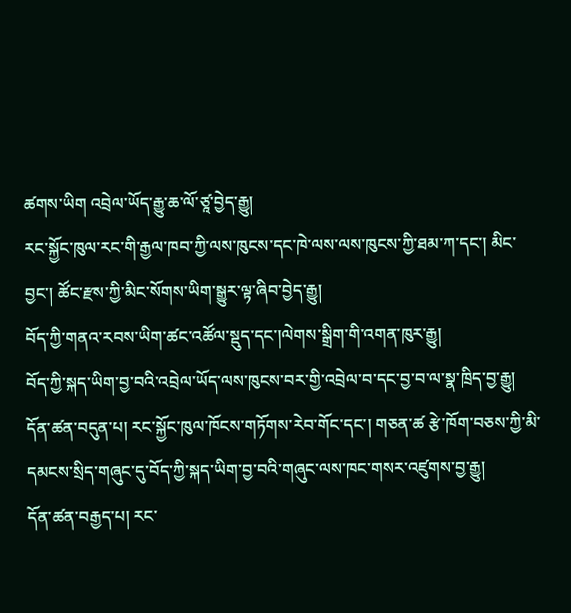ཚགས་ཡིག འབྲེལ་ཡོད་རྒྱུ་ཆ་ལོ་ཙཱ་བྱེད་རྒྱུ།
རང་སྐྱོང་ཁུལ་རང་གི་རྒྱལ་ཁབ་ཀྱི་ལས་ཁུངས་དང་ཁེ་ལས་ལས་ཁུངས་ཀྱི་ཐམ་ཀ་དང་། མིང་བྱང་། ཚོང་རྫས་ཀྱི་མིང་སོགས་ཡིག་སྒྱུར་ལྟ་ཞིབ་བྱེད་རྒྱུ།
བོད་ཀྱི་གནའ་རབས་ཡིག་ཚང་འཚོལ་སྡུད་དང་།ལེགས་སྒྲིག་གི་འགན་ཁུར་རྒྱུ།
བོད་ཀྱི་སྐད་ཡིག་བྱ་བའི་འབྲེལ་ཡོད་ལས་ཁུངས་བར་གྱི་འབྲེལ་བ་དང་བྱ་བ་ལ་སྣ་ཁྲིད་བྱ་རྒྱུ།
དོན་ཚན་བདུན་པ། རང་སྐྱོང་ཁུལ་ཁོངས་གཏོགས་རེབ་གོང་དང་། གཅན་ཚ རྩེ་ཁོག་བཅས་ཀྱི་མི་དམངས་སྲིད་གཞུང་དུ་བོད་ཀྱི་སྐད་ཡིག་བྱ་བའི་གཞུང་ལས་ཁང་གསར་འཛུགས་བྱ་རྒྱུ།
དོན་ཚན་བརྒྱད་པ། རང་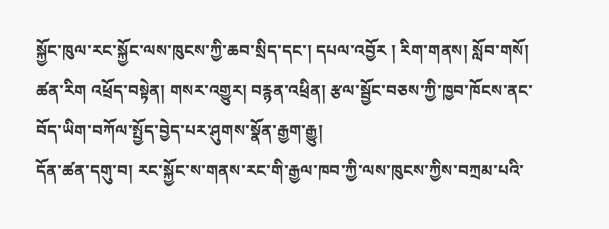སྐྱོང་ཁུལ་རང་སྐྱོང་ལས་ཁུངས་ཀྱི་ཆབ་སྲིད་དང་། དཔལ་འབྱོར ། རིག་གནས། སློབ་གསོ། ཚན་རིག འཕྲོད་བསྟེན། གསར་འགྱུར། བརྙན་འཕྲིན། རྩལ་སྦྱོང་བཅས་ཀྱི་ཁྱབ་ཁོངས་ནང་བོད་ཡིག་བཀོལ་སྤྱོད་བྱེད་པར་ཤུགས་སྣོན་རྒྱག་རྒྱུ།
དོན་ཚན་དགུ་བ། རང་སྐྱོང་ས་གནས་རང་གི་རྒྱལ་ཁབ་ཀྱི་ལས་ཁུངས་ཀྱིས་བཀྲམ་པའི་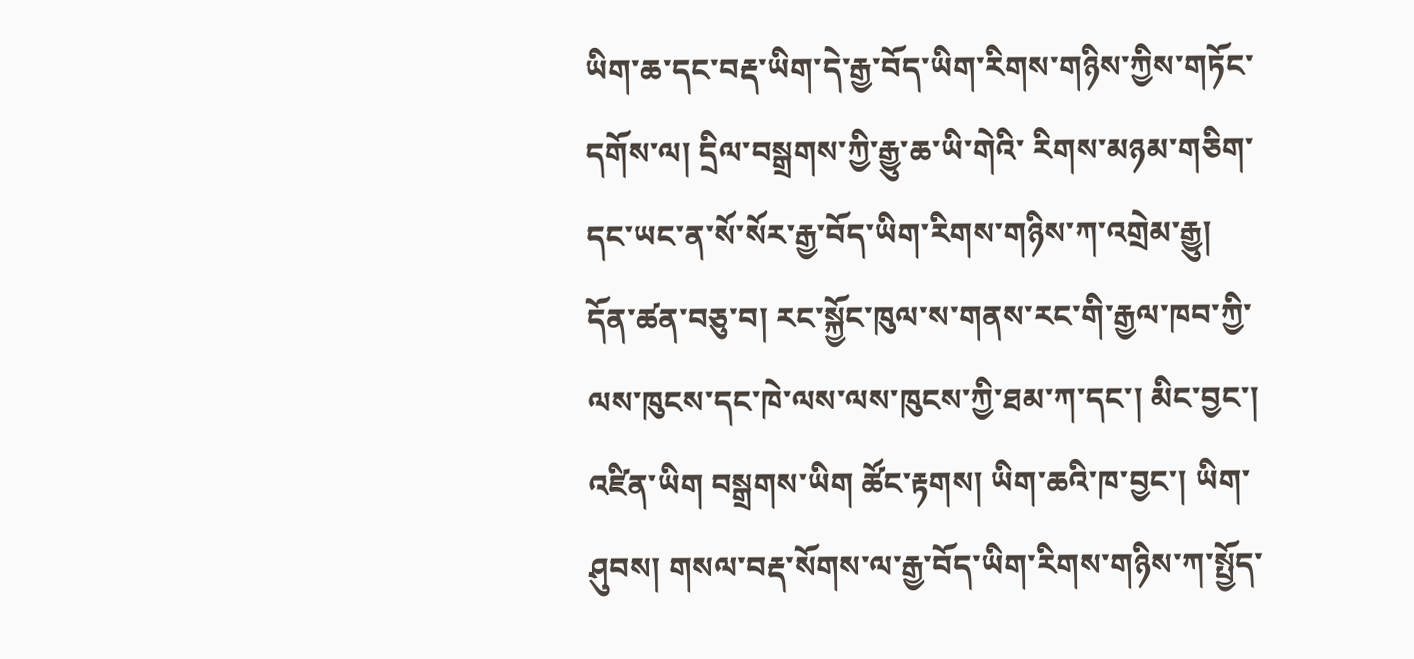ཡིག་ཆ་དང་བརྡ་ཡིག་དེ་རྒྱ་བོད་ཡིག་རིགས་གཉིས་ཀྱིས་གཏོང་དགོས་ལ། དྲིལ་བསྒྲགས་ཀྱི་རྒྱུ་ཆ་ཡི་གེའི་ རིགས་མཉམ་གཅིག་དང་ཡང་ན་སོ་སོར་རྒྱ་བོད་ཡིག་རིགས་གཉིས་ཀ་འགྲེམ་རྒྱུ།
དོན་ཚན་བཅུ་བ། རང་སྐྱོང་ཁུལ་ས་གནས་རང་གི་རྒྱལ་ཁབ་ཀྱི་ལས་ཁུངས་དང་ཁེ་ལས་ལས་ཁུངས་ཀྱི་ཐམ་ཀ་དང་། མིང་བྱང་། འཛིན་ཡིག བསྒྲགས་ཡིག ཚོང་རྟགས། ཡིག་ཆའི་ཁ་བྱང་། ཡིག་ཤུབས། གསལ་བརྡ་སོགས་ལ་རྒྱ་བོད་ཡིག་རིགས་གཉིས་ཀ་སྤྱོད་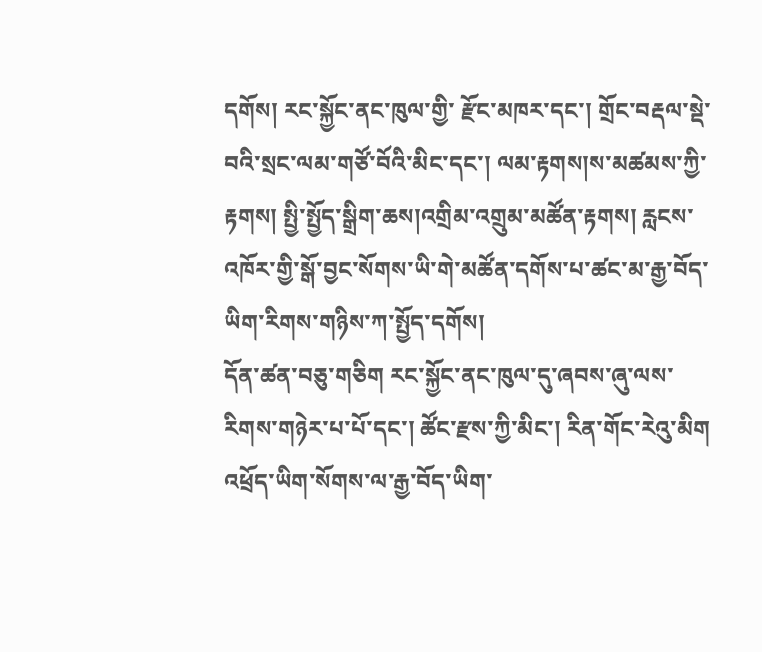དགོས། རང་སྐྱོང་ནང་ཁུལ་གྱི་ རྫོང་མཁར་དང་། གྲོང་བརྡལ་སྡེ་བའི་སྲང་ལམ་གཙོ་བོའི་མིང་དང་། ལམ་རྟགས།ས་མཚམས་ཀྱི་ རྟགས། སྤྱི་སྤྱོད་སྒྲིག་ཆས།འགྲིམ་འགྲུམ་མཚོན་རྟགས། རླངས་འཁོར་གྱི་སྒོ་བྱང་སོགས་ཡི་གེ་མཚོན་དགོས་པ་ཚང་མ་རྒྱ་བོད་ཡིག་རིགས་གཉིས་ཀ་སྤྱོད་དགོས།
དོན་ཚན་བཅུ་གཅིག རང་སྐྱོང་ནང་ཁུལ་དུ་ཞབས་ཞུ་ལས་རིགས་གཉེར་པ་པོ་དང་། ཚོང་རྫས་ཀྱི་མིང་། རིན་གོང་རེའུ་མིག འཕྲོད་ཡིག་སོགས་ལ་རྒྱ་བོད་ཡིག་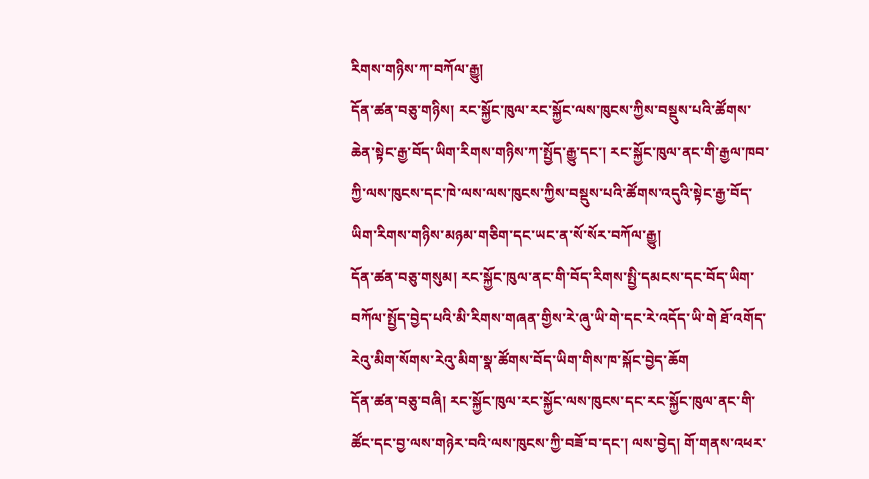རིགས་གཉིས་ཀ་བཀོལ་རྒྱུ།
དོན་ཚན་བཅུ་གཉིས། རང་སྐྱོང་ཁུལ་རང་སྐྱོང་ལས་ཁུངས་ཀྱིས་བསྡུས་པའི་ཚོགས་ཆེན་སྟེང་རྒྱ་བོད་ཡིག་རིགས་གཉིས་ཀ་སྤྱོད་རྒྱུ་དང་། རང་སྐྱོང་ཁུལ་ནང་གི་རྒྱལ་ཁབ་ཀྱི་ལས་ཁུངས་དང་ཁེ་ལས་ལས་ཁུངས་ཀྱིས་བསྡུས་པའི་ཚོགས་འདུའི་སྟེང་རྒྱ་བོད་ཡིག་རིགས་གཉིས་མཉམ་གཅིག་དང་ཡང་ན་སོ་སོར་བཀོལ་རྒྱུ།
དོན་ཚན་བཅུ་གསུམ། རང་སྐྱོང་ཁུལ་ནང་གི་བོད་རིགས་སྤྱི་དམངས་དང་བོད་ཡིག་བཀོལ་སྤྱོད་བྱེད་པའི་མི་རིགས་གཞན་གྱིས་རེ་ཞུ་ཡི་གེ་དང་རེ་འདོད་ཡི་གེ ཐོ་འགོད་རེའུ་མིག་སོགས་རེའུ་མིག་སྣ་ཚོགས་བོད་ཡིག་གིས་ཁ་སྐོང་བྱེད་ཆོག
དོན་ཚན་བཅུ་བཞི། རང་སྐྱོང་ཁུལ་རང་སྐྱོང་ལས་ཁུངས་དང་རང་སྐྱོང་ཁུལ་ནང་གི་ཚོང་དང་བྱ་ལས་གཉེར་བའི་ལས་ཁུངས་ཀྱི་བཟོ་བ་དང་། ལས་བྱེད། གོ་གནས་འཕར་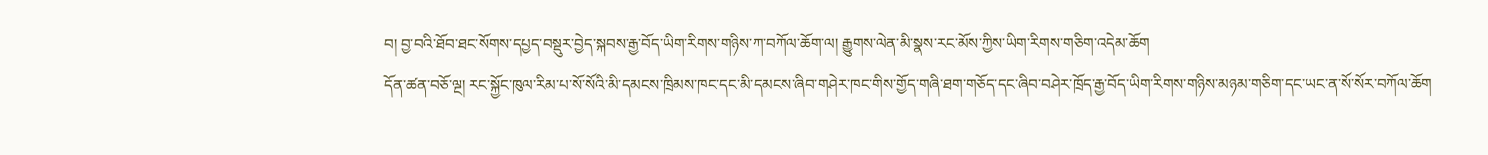བ། བྱ་བའི་ཐོབ་ཐང་སོགས་དཔྱད་བསྡུར་བྱེད་སྐབས་རྒྱ་བོད་ཡིག་རིགས་གཉིས་ཀ་བཀོལ་ཆོག་ལ། རྒྱུགས་ལེན་མི་སྣས་རང་མོས་ཀྱིས་ཡིག་རིགས་གཅིག་འདེམ་ཆོག
དོན་ཚན་བཅོ་ལྔ། རང་སྐྱོང་ཁུལ་རིམ་པ་སོ་སོའི་མི་དམངས་ཁྲིམས་ཁང་དང་མི་དམངས་ཞིབ་གཤེར་ཁང་གིས་གྱོད་གཞི་ཐག་གཅོད་དང་ཞིབ་བཤེར་ཁྲོད་རྒྱ་བོད་ཡིག་རིགས་གཉིས་མཉམ་གཅིག་དང་ཡང་ན་སོ་སོར་བཀོལ་ཆོག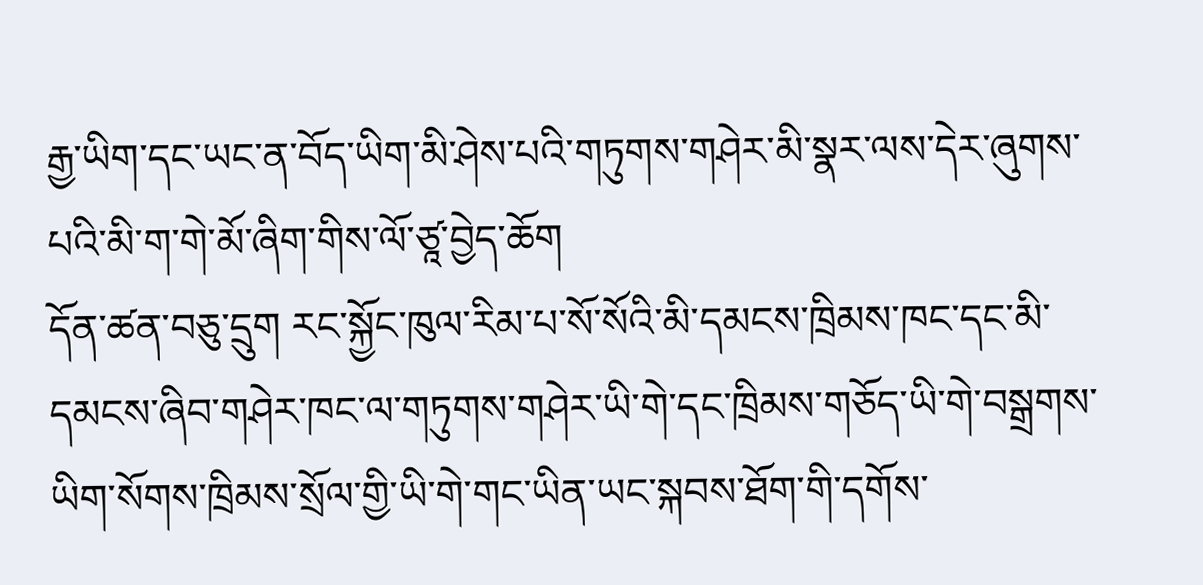རྒྱ་ཡིག་དང་ཡང་ན་བོད་ཡིག་མི་ཤེས་པའི་གཏུགས་གཤེར་མི་སྣར་ལས་དེར་ཞུགས་པའི་མི་ག་གེ་མོ་ཞིག་གིས་ལོ་ཙཱ་བྱེད་ཆོག
དོན་ཚན་བཅུ་དྲུག རང་སྐྱོང་ཁུལ་རིམ་པ་སོ་སོའི་མི་དམངས་ཁྲིམས་ཁང་དང་མི་དམངས་ཞིབ་གཤེར་ཁང་ལ་གཏུགས་གཤེར་ཡི་གེ་དང་ཁྲིམས་གཅོད་ཡི་གེ་བསྒྲགས་ཡིག་སོགས་ཁྲིམས་སྲོལ་གྱི་ཡི་གེ་གང་ཡིན་ཡང་སྐབས་ཐོག་གི་དགོས་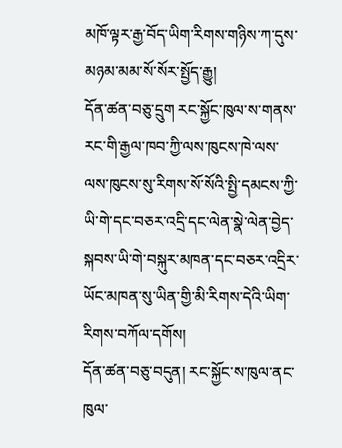མཁོ་ལྟར་རྒྱ་བོད་ཡིག་རིགས་གཉིས་ཀ་དུས་མཉམ་མམ་སོ་སོར་སྤྱོད་རྒྱུ།
དོན་ཚན་བཅུ་དྲུག རང་སྐྱོང་ཁུལ་ས་གནས་རང་གི་རྒྱལ་ཁབ་ཀྱི་ལས་ཁུངས་ཁེ་ལས་ལས་ཁུངས་སུ་རིགས་སོ་སོའི་སྤྱི་དམངས་ཀྱི་ཡི་གེ་དང་བཅར་འདྲི་དང་ལེན་སྣེ་ལེན་བྱེད་སྐབས་ཡི་གེ་བསྐུར་མཁན་དང་བཅར་འདྲིར་ཡོང་མཁན་སུ་ཡིན་གྱི་མི་རིགས་དེའི་ཡིག་རིགས་བཀོལ་དགོས།
དོན་ཚན་བཅུ་བདུན། རང་སྐྱོང་ས་ཁུལ་ནང་ཁུལ་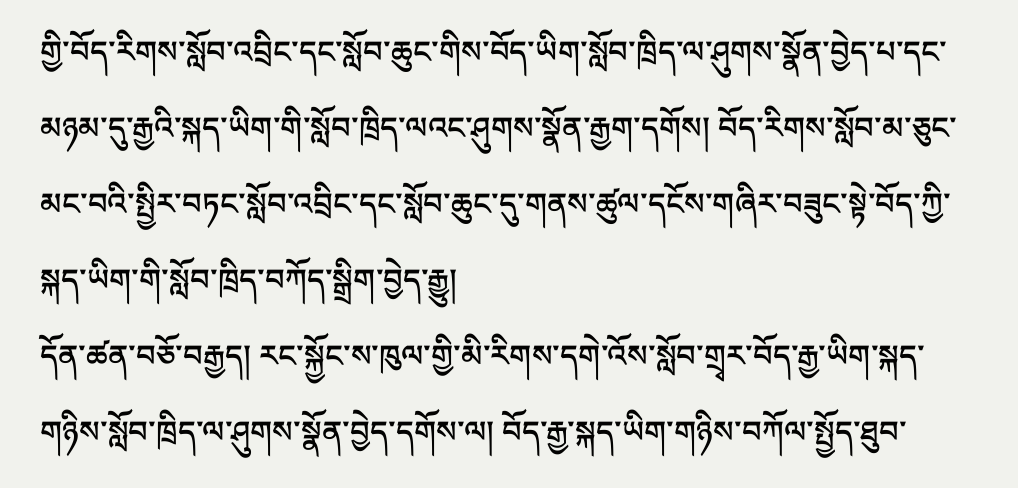གྱི་བོད་རིགས་སློབ་འབྲིང་དང་སློབ་ཆུང་གིས་བོད་ཡིག་སློབ་ཁྲིད་ལ་ཤུགས་སྣོན་བྱེད་པ་དང་མཉམ་དུ་རྒྱའི་སྐད་ཡིག་གི་སློབ་ཁྲིད་ལའང་ཤུགས་སྣོན་རྒྱག་དགོས། བོད་རིགས་སློབ་མ་ཅུང་མང་བའི་སྤྱིར་བཏང་སློབ་འབྲིང་དང་སློབ་ཆུང་དུ་གནས་ཚུལ་དངོས་གཞིར་བཟུང་སྟེ་བོད་ཀྱི་སྐད་ཡིག་གི་སློབ་ཁྲིད་བཀོད་སྒྲིག་བྱེད་རྒྱུ།
དོན་ཚན་བཅོ་བརྒྱད། རང་སྐྱོང་ས་ཁུལ་གྱི་མི་རིགས་དགེ་འོས་སློབ་གྲྭར་བོད་རྒྱ་ཡིག་སྐད་གཉིས་སློབ་ཁྲིད་ལ་ཤུགས་སྣོན་བྱེད་དགོས་ལ། བོད་རྒྱ་སྐད་ཡིག་གཉིས་བཀོལ་སྤྱོད་ཐུབ་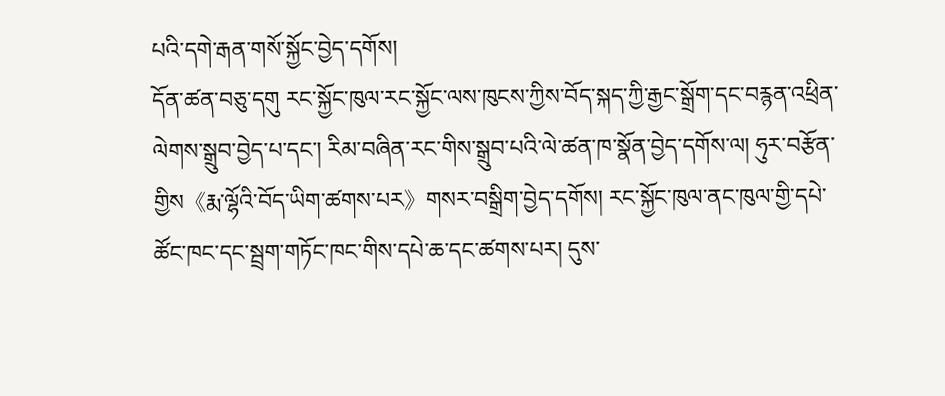པའི་དགེ་རྒན་གསོ་སྐྱོང་བྱེད་དགོས།
དོན་ཚན་བཅུ་དགུ རང་སྐྱོང་ཁུལ་རང་སྐྱོང་ལས་ཁུངས་ཀྱིས་བོད་སྐད་ཀྱི་རྒྱང་སྒྲོག་དང་བརྙན་འཕྲིན་ལེགས་སྒྲུབ་བྱེད་པ་དང་། རིམ་བཞིན་རང་གིས་སྒྲུབ་པའི་ལེ་ཚན་ཁ་སྣོན་བྱེད་དགོས་ལ། ཧུར་བརྩོན་གྱིས《རྨ་ལྷོའི་བོད་ཡིག་ཚགས་པར》གསར་བསྒྲིག་བྱེད་དགོས། རང་སྐྱོང་ཁུལ་ནང་ཁུལ་གྱི་དཔེ་ཚོང་ཁང་དང་སྦྲག་གཏོང་ཁང་གིས་དཔེ་ཆ་དང་ཚགས་པར། དུས་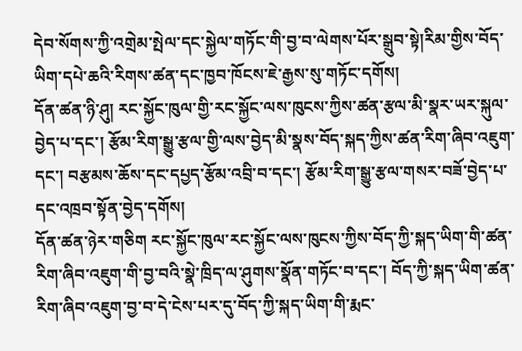དེབ་སོགས་ཀྱི་འགྲེམ་སྤེལ་དང་སྐྱེལ་གཏོང་གི་བྱ་བ་ལེགས་པོར་སྒྲུབ་སྟེ།རིམ་གྱིས་བོད་ཡིག་དཔེ་ཆའི་རིགས་ཚན་དང་ཁྱབ་ཁོངས་ཇེ་རྒྱས་སུ་གཏོང་དགོས།
དོན་ཚན་ཉི་ཤུ། རང་སྐྱོང་ཁུལ་གྱི་རང་སྐྱོང་ལས་ཁུངས་ཀྱིས་ཚན་རྩལ་མི་སྣར་ཡར་སྐུལ་བྱེད་པ་དང་། རྩོམ་རིག་སྒྱུ་རྩལ་གྱི་ལས་བྱེད་མི་སྣས་བོད་སྐད་ཀྱིས་ཚན་རིག་ཞིབ་འཇུག་དང་། བརྩམས་ཆོས་དང་དཔྱད་རྩོམ་འབྲི་བ་དང་། རྩོམ་རིག་སྒྱུ་རྩལ་གསར་བཟོ་བྱེད་པ་དང་འཁྲབ་སྟོན་བྱེད་དགོས།
དོན་ཚན་ཉེར་གཅིག རང་སྐྱོང་ཁུལ་རང་སྐྱོང་ལས་ཁུངས་ཀྱིས་བོད་ཀྱི་སྐད་ཡིག་གི་ཚན་རིག་ཞིབ་འཇུག་གི་བྱ་བའི་སྣེ་ཁྲིད་ལ་ཤུགས་སྣོན་གཏོང་བ་དང་། བོད་ཀྱི་སྐད་ཡིག་ཚན་རིག་ཞིབ་འཇུག་བྱ་བ་དེ་ངེས་པར་དུ་བོད་ཀྱི་སྐད་ཡིག་གི་རྨང་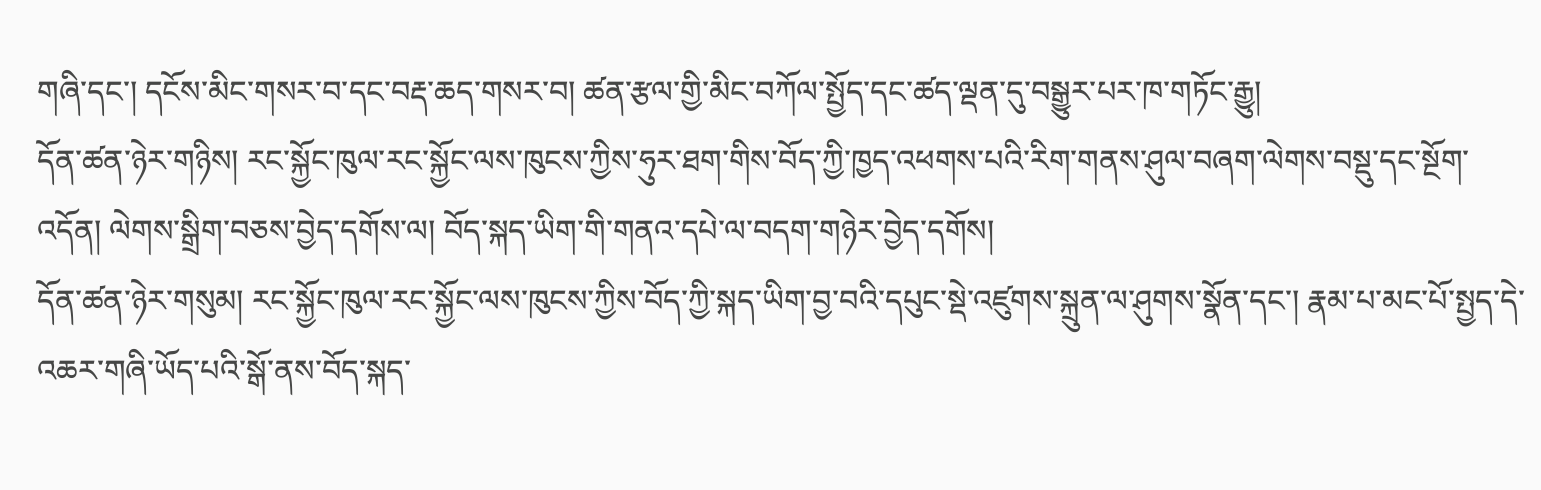གཞི་དང་། དངོས་མིང་གསར་བ་དང་བརྡ་ཆད་གསར་བ། ཚན་རྩལ་གྱི་མིང་བཀོལ་སྤྱོད་དང་ཚད་ལྡན་དུ་བསྒྱུར་པར་ཁ་གཏོང་རྒྱུ།
དོན་ཚན་ཉེར་གཉིས། རང་སྐྱོང་ཁུལ་རང་སྐྱོང་ལས་ཁུངས་ཀྱིས་ཧུར་ཐག་གིས་བོད་ཀྱི་ཁྱད་འཕགས་པའི་རིག་གནས་ཤུལ་བཞག་ལེགས་བསྡུ་དང་སྔོག་འདོན། ལེགས་སྒྲིག་བཅས་བྱེད་དགོས་ལ། བོད་སྐད་ཡིག་གི་གནའ་དཔེ་ལ་བདག་གཉེར་བྱེད་དགོས།
དོན་ཚན་ཉེར་གསུམ། རང་སྐྱོང་ཁུལ་རང་སྐྱོང་ལས་ཁུངས་ཀྱིས་བོད་ཀྱི་སྐད་ཡིག་བྱ་བའི་དཔུང་སྡེ་འཛུགས་སྐྲུན་ལ་ཤུགས་སྣོན་དང་། རྣམ་པ་མང་པོ་སྤྱད་དེ་འཆར་གཞི་ཡོད་པའི་སྒོ་ནས་བོད་སྐད་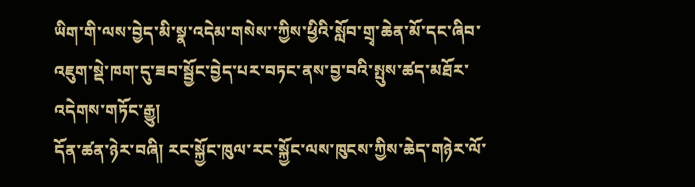ཡིག་གི་ལས་བྱེད་མི་སྣ་འདེམ་གསེས་་ཀྱིས་ཕྱིའི་སློབ་གྲྭ་ཆེན་མོ་དང་ཞིབ་འཇུག་སྡེ་ཁག་དུ་ཟབ་སྦྱོང་བྱེད་པར་བཏང་ནས་བྱ་བའི་སྤུས་ཚད་མཐོར་འདེགས་གཏོང་རྒྱུ།
དོན་ཚན་ཉེར་བཞི། རང་སྐྱོང་ཁུལ་རང་སྐྱོང་ལས་ཁུངས་ཀྱིས་ཆེད་གཉེར་ལོ་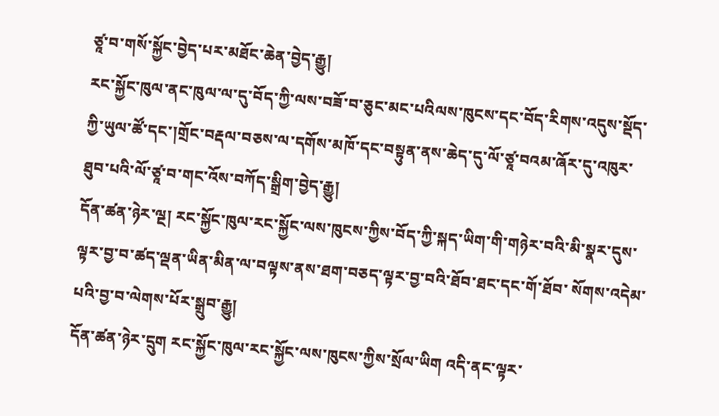ཙཱ་བ་གསོ་སྐྱོང་བྱེད་པར་མཐོང་ཆེན་བྱེད་རྒྱུ།
རང་སྐྱོང་ཁུལ་ནང་ཁུལ་ལ་དུ་བོད་ཀྱི་ལས་བཟོ་བ་ཅུང་མང་པའིལས་ཁུངས་དང་བོད་རིགས་འདུས་སྡོད་ཀྱི་ཡུལ་ཚོ་དང་།གྲོང་བརྡལ་བཅས་ལ་དགོས་མཁོ་དང་བསྟུན་ནས་ཆེད་དུ་ལོ་ཙཱ་བའམ་ཞོར་དུ་འཁུར་ཐུབ་པའི་ལོ་ཙཱ་བ་གང་འོས་བཀོད་སྒྲིག་བྱེད་རྒྱུ།
དོན་ཚན་ཉེར་ལྔ། རང་སྐྱོང་ཁུལ་རང་སྐྱོང་ལས་ཁུངས་ཀྱིས་བོད་ཀྱི་སྐད་ཡིག་གི་གཉེར་བའི་མི་སྣར་དུས་ལྟར་བྱ་བ་ཚད་ལྡན་ཡིན་མིན་ལ་བལྟས་ནས་ཐག་བཅད་ལྟར་བྱ་བའི་ཐོབ་ཐང་དང་གོ་ཐོབ་ སོགས་འདེམ་པའི་བྱ་བ་ལེགས་པོར་སྒྲུབ་རྒྱུ།
དོན་ཚན་ཉེར་དྲུག རང་སྐྱོང་ཁུལ་རང་སྐྱོང་ལས་ཁུངས་ཀྱིས་སྲོལ་ཡིག འདི་ནང་ལྟར་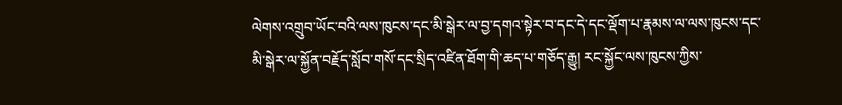ལེགས་འགྲུབ་ཡོང་བའི་ལས་ཁུངས་དང་མི་སྒེར་ལ་བྱ་དགའ་སྟེར་བ་དང་དེ་དང་ལྡོག་པ་རྣམས་ལ་ལས་ཁུངས་དང་མི་སྒེར་ལ་སྐྱོན་བརྗོད་སློབ་གསོ་དང་སྲིད་འཛིན་ཐོག་གི་ཆད་པ་གཅོད་རྒྱུ། རང་སྐྱོང་ལས་ཁུངས་ཀྱིས་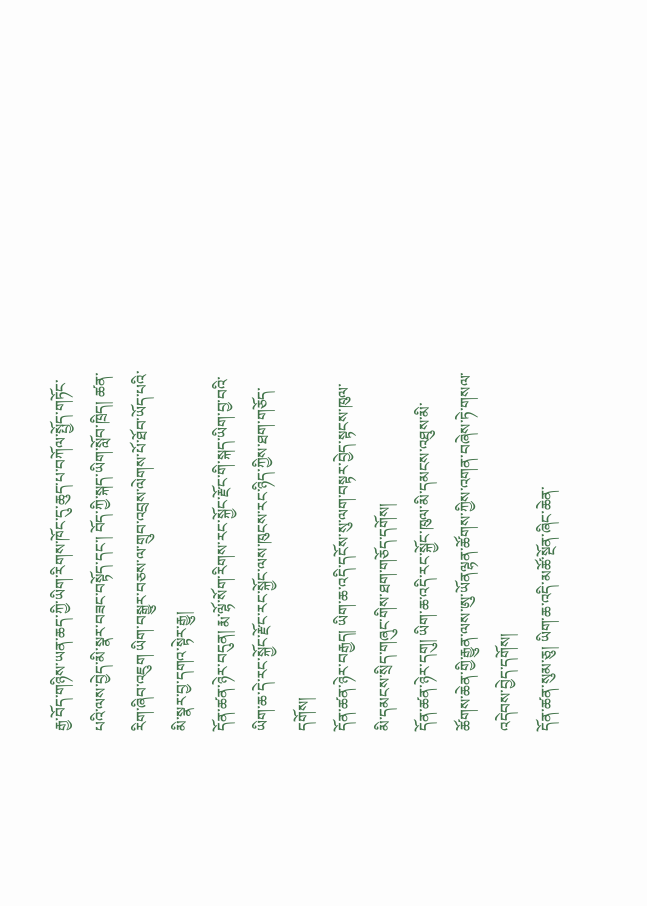རྒྱ་བོད་གཉིས་ཡན་ཆད་ཀྱི་ཡིག་རིགས་ཁོང་དུ་ཆུད་པ་བཀོལ་སྤྱོད་གཏོང་པའི་ལས་བྱེད་མི་སྣར་བཟང་བསྟོད་དང་། བོད་ཀྱི་སྐད་ཡིག་སློབ་ཁྲིད། ཚན་རིག་ཞིབ་འཇུག ཡིག་བསྒྱུར་བཅས་ལ་གྲུབ་འབྲས་ལེགས་པོ་ཐོབ་ཡོད་པའི་མི་སྣར་བྱ་དགའ་སྟེར་རྒྱུ།
དོན་ཚན་ཉེར་བདུན། རྨ་ལྷོ་སོག་རིགས་རང་སྐྱོང་རྫོང་གི་སྐད་ཡིག་བྱ་བའི་ཡིག་ཆ་དེ་རང་སྐྱོང་རྫོང་རང་སྐྱོང་ལས་ཁུངས་རང་ཉིད་ཀྱིས་ཐག་གཅོད་དགོས།
དོན་ཚན་ཉེར་བརྒྱད། ཡིག་ཆ་འདི་དངོས་སུ་ལག་བསྟར་བྱེད་སྟངས་ཁུལ་མི་དམངས་སྲིད་གཞུང་གིས་ཐག་གཅོད་དགོས།
དོན་ཚན་ཉེར་དགུ། ཡིག་ཆ་འདི་རང་སྐྱོང་ཁུལ་མི་དམངས་འཐུས་མི་ཚོགས་ཆེན་གྱི་རྒྱུན་ལས་ཨུ་ཡོནལྷན་ཚོགས་ཀྱིས་འགན་བཞེས་ཏེ་གསལ་འདེབས་བྱེད་དགོས།
དོན་ཚན་སུམ་ཅུ། ཡིག་ཆ་འདི་མཚོ་སྔོན་ཞིང་ཆེན་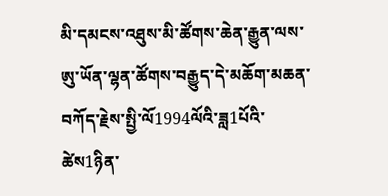མི་དམངས་འཐུས་མི་ཚོགས་ཆེན་རྒྱུན་ལས་ཨུ་ཡོན་ལྷན་ཚོགས་བརྒྱུད་དེ་མཆོག་མཆན་བཀོད་རྗེས་སྤྱི་ལོ1994ལོའི་ཟླ1པོའི་ཚེས1ཉིན་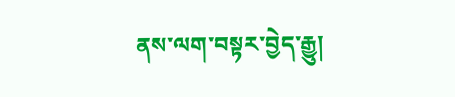ནས་ལག་བསྟར་བྱེད་རྒྱུ།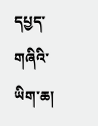དཔྱད་གཞིའི་ཡིག་ཆ།